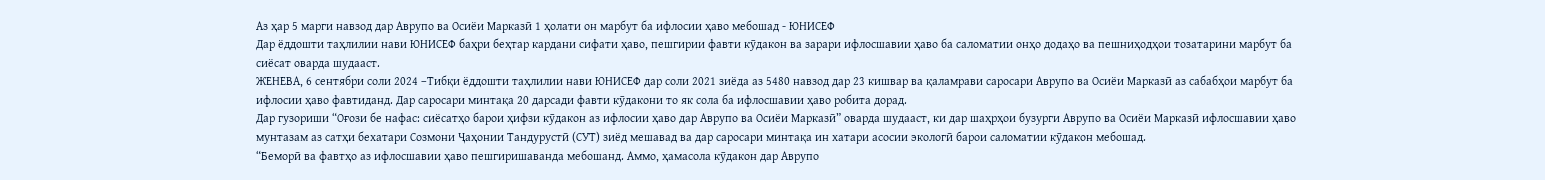Аз ҳар 5 марги навзод дар Аврупо ва Осиёи Марказӣ 1 ҳолати он марбут ба ифлосии ҳаво мебошад - ЮНИСЕФ
Дар ёддошти таҳлилии нави ЮНИСЕФ баҳри беҳтар кардани сифати ҳаво, пешгирии фавти кӯдакон ва зарари ифлосшавии ҳаво ба саломатии онҳо додаҳо ва пешниҳодҳои тозатарини марбут ба сиёсат оварда шудааст.
ЖЕНЕВА, 6 сентябри соли 2024 –Тибқи ёддошти таҳлилии нави ЮНИСЕФ дар соли 2021 зиёда аз 5480 навзод дар 23 кишвар ва қаламрави саросари Аврупо ва Осиёи Марказӣ аз сабабҳои марбут ба ифлосии ҳаво фавтиданд. Дар саросари минтақа 20 дарсади фавти кӯдакони то як сола ба ифлосшавии ҳаво робита дорад.
Дар гузориши “Оғози бе нафас: сиёсатҳо барои ҳифзи кӯдакон аз ифлосии ҳаво дар Аврупо ва Осиёи Марказӣ” оварда шудааст, ки дар шаҳрҳои бузурги Аврупо ва Осиёи Марказӣ ифлосшавии ҳаво мунтазам аз сатҳи бехатари Созмони Ҷаҳонии Тандурустӣ (СУТ) зиёд мешавад ва дар саросари минтақа ин хатари асосии экологӣ барои саломатии кӯдакон мебошад.
“Беморӣ ва фавтҳо аз ифлосшавии ҳаво пешгиришаванда мебошанд. Аммо, ҳамасола кӯдакон дар Аврупо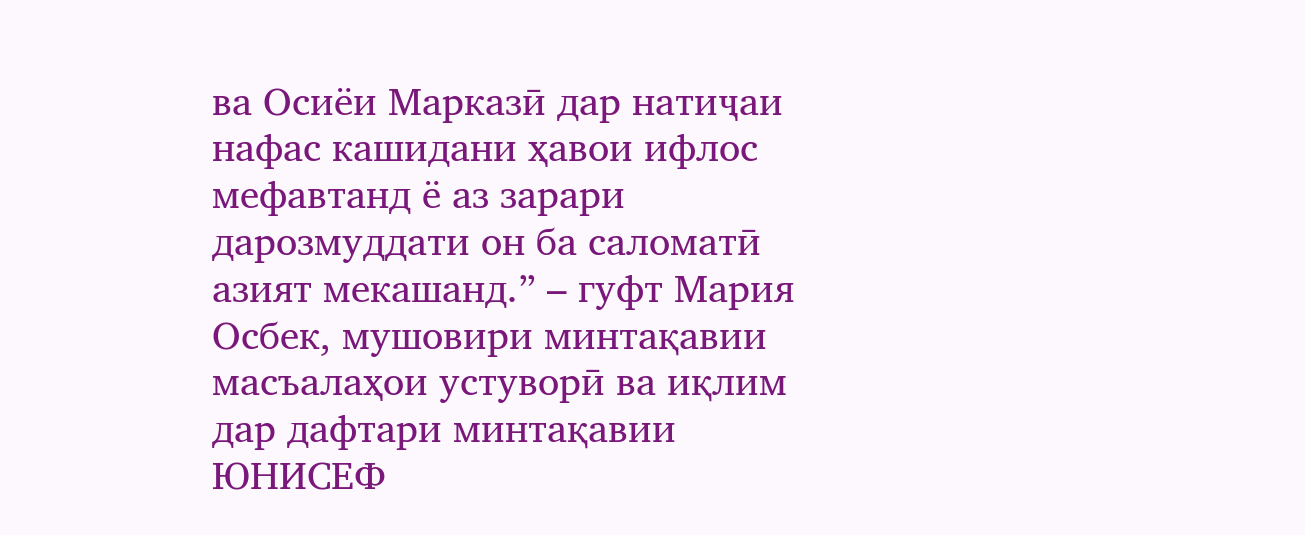ва Осиёи Марказӣ дар натиҷаи нафас кашидани ҳавои ифлос мефавтанд ё аз зарари дарозмуддати он ба саломатӣ азият мекашанд.” – гуфт Мария Осбек, мушовири минтақавии масъалаҳои устуворӣ ва иқлим дар дафтари минтақавии ЮНИСЕФ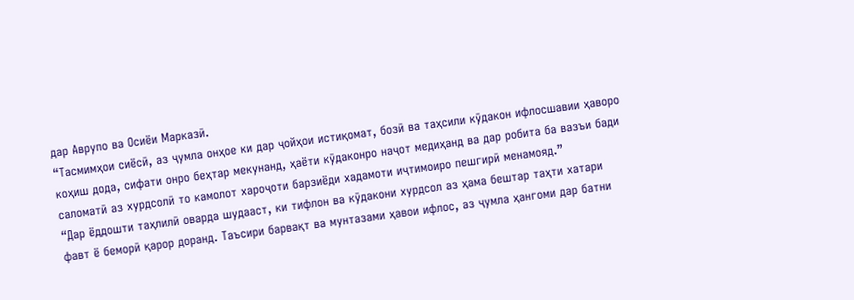дар Аврупо ва Осиёи Марказӣ.
“Тасмимҳои сиёсӣ, аз ҷумла онҳое ки дар ҷойҳои истиқомат, бозӣ ва таҳсили кӯдакон ифлосшавии ҳаворо коҳиш дода, сифати онро беҳтар мекунанд, ҳаёти кӯдаконро наҷот медиҳанд ва дар робита ба вазъи бади саломатӣ аз хурдсолӣ то камолот хароҷоти барзиёди хадамоти иҷтимоиро пешгирӣ менамояд.”
“Дар ёддошти таҳлилӣ оварда шудааст, ки тифлон ва кӯдакони хурдсол аз ҳама бештар таҳти хатари фавт ё беморӣ қарор доранд. Таъсири барвақт ва мунтазами ҳавои ифлос, аз ҷумла ҳангоми дар батни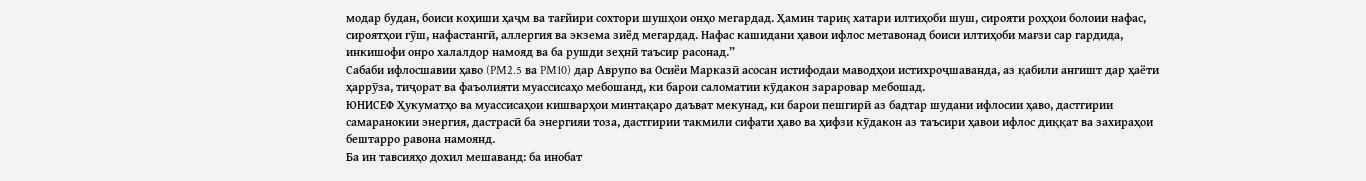модар будан, боиси коҳиши ҳаҷм ва тағйири сохтори шушҳои онҳо мегардад. Ҳамин тариқ хатари илтиҳоби шуш, сирояти роҳҳои болоии нафас, сироятҳои гӯш, нафастангӣ, аллергия ва экзема зиёд мегардад. Нафас кашидани ҳавои ифлос метавонад боиси илтиҳоби мағзи сар гардида, инкишофи онро халалдор намояд ва ба рушди зеҳнӣ таъсир расонад.”
Сабаби ифлосшавии ҳаво (PM2.5 ва PM10) дар Аврупо ва Осиёи Марказӣ асосан истифодаи маводҳои истихроҷшаванда, аз қабили ангишт дар ҳаёти ҳаррӯза, тиҷорат ва фаъолияти муассисаҳо мебошанд, ки барои саломатии кӯдакон зараровар мебошад.
ЮНИСЕФ Ҳукуматҳо ва муассисаҳои кишварҳои минтақаро даъват мекунад, ки барои пешгирӣ аз бадтар шудани ифлосии ҳаво, дастгирии самаранокии энергия, дастрасӣ ба энергияи тоза, дастгирии такмили сифати ҳаво ва ҳифзи кӯдакон аз таъсири ҳавои ифлос диққат ва захираҳои бештарро равона намоянд.
Ба ин тавсияҳо дохил мешаванд: ба инобат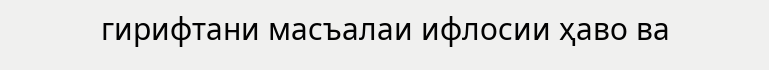гирифтани масъалаи ифлосии ҳаво ва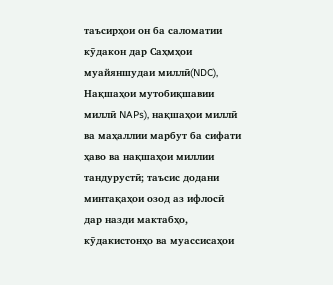таъсирҳои он ба саломатии кӯдакон дар Саҳмҳои муайяншудаи миллӣ(NDC), Нақшаҳои мутобиқшавии миллӣ NAPs), нақшаҳои миллӣ ва маҳаллии марбут ба сифати ҳаво ва нақшаҳои миллии тандурустӣ; таъсис додани минтақаҳои озод аз ифлосӣ дар назди мактабҳо, кӯдакистонҳо ва муассисаҳои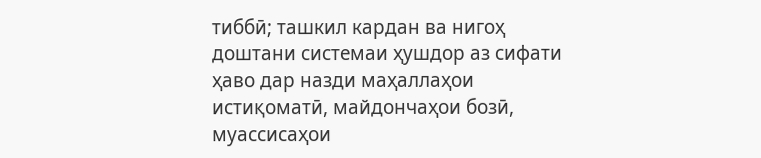тиббӣ; ташкил кардан ва нигоҳ доштани системаи ҳушдор аз сифати ҳаво дар назди маҳаллаҳои истиқоматӣ, майдончаҳои бозӣ, муассисаҳои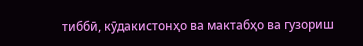тиббӣ, кӯдакистонҳо ва мактабҳо ва гузориш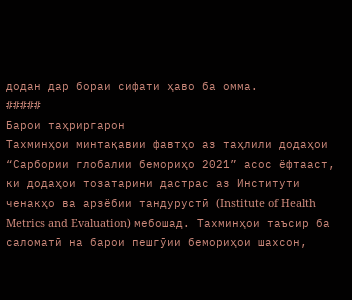додан дар бораи сифати ҳаво ба омма.
#####
Барои таҳриргарон
Тахминҳои минтақавии фавтҳо аз таҳлили додаҳои “Сарбории глобалии бемориҳо 2021” асос ёфтааст, ки додаҳои тозатарини дастрас аз Институти ченакҳо ва арзёбии тандурустӣ (Institute of Health Metrics and Evaluation) мебошад. Тахминҳои таъсир ба саломатӣ на барои пешгӯии бемориҳои шахсон,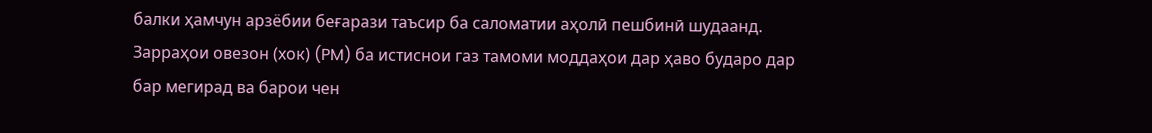балки ҳамчун арзёбии беғарази таъсир ба саломатии аҳолӣ пешбинӣ шудаанд.
Зарраҳои овезон (хок) (PM) ба истиснои газ тамоми моддаҳои дар ҳаво бударо дар бар мегирад ва барои чен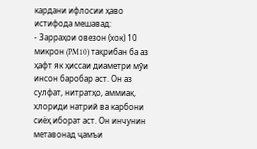кардани ифлосии ҳаво истифода мешавад:
- Зарраҳои овезон (хок) 10 микрон (PM10) тақрибан ба аз ҳафт як ҳиссаи диаметри мӯи инсон баробар аст. Он аз сулфат, нитратҳо, аммиак, хлориди натрий ва карбони сиёҳ иборат аст. Он инчунин метавонад ҷамъи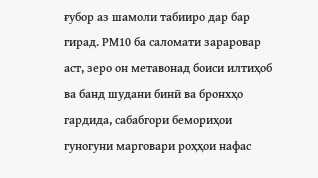ғубор аз шамоли табииро дар бар гирад. РM10 ба саломати зараровар аст, зеро он метавонад боиси илтиҳоб ва банд шудани бинӣ ва бронхҳо гардида, сабабгори бемориҳои гуногуни марговари роҳҳои нафас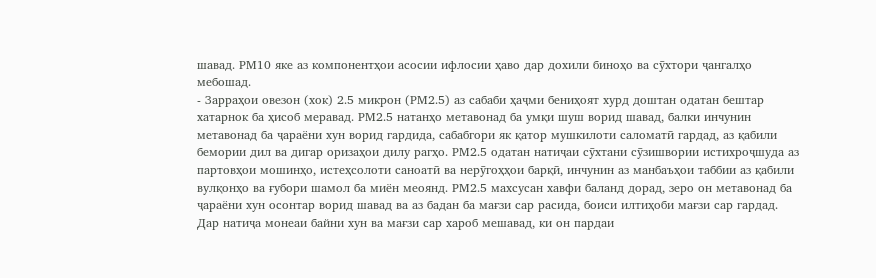шавад. PM10 яке аз компонентҳои асосии ифлосии ҳаво дар дохили биноҳо ва сӯхтори ҷангалҳо мебошад.
- Зарраҳои овезон (хок) 2.5 микрон (PM2.5) аз сабаби ҳаҷми бениҳоят хурд доштан одатан бештар хатарнок ба ҳисоб меравад. PM2.5 натанҳо метавонад ба умқи шуш ворид шавад, балки инчунин метавонад ба ҷараёни хун ворид гардида, сабабгори як қатор мушкилоти саломатӣ гардад, аз қабили бемории дил ва дигар оризаҳои дилу рагҳо. PM2.5 одатан натиҷаи сӯхтани сӯзишвории истихроҷшуда аз партовҳои мошинҳо, истеҳсолоти саноатӣ ва нерӯгоҳҳои барқӣ, инчунин аз манбаъҳои таббии аз қабили вулқонҳо ва ғубори шамол ба миён меоянд. PM2.5 махсусан хавфи баланд дорад, зеро он метавонад ба ҷараёни хун осонтар ворид шавад ва аз бадан ба мағзи сар расида, боиси илтиҳоби мағзи сар гардад. Дар натиҷа монеаи байни хун ва мағзи сар хароб мешавад, ки он пардаи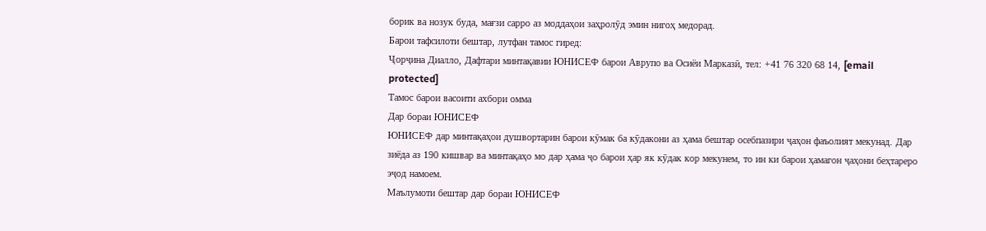борик ва нозук буда, мағзи сарро аз моддаҳои заҳролӯд эмин нигоҳ медорад.
Барои тафсилоти бештар, лутфан тамос гиред:
Ҷорҷина Диалло, Дафтари минтақавии ЮНИСЕФ барои Аврупо ва Осиёи Марказӣ, тел: +41 76 320 68 14, [email protected]
Тамос барои васоити ахбори омма
Дар бораи ЮНИСЕФ
ЮНИСЕФ дар минтақаҳои душвортарин барои кӯмак ба кӯдакони аз ҳама бештар осебпазири ҷаҳон фаъолият мекунад. Дар зиёда аз 190 кишвар ва минтақаҳо мо дар ҳама ҷо барои ҳар як кӯдак кор мекунем, то ин ки барои ҳамагон ҷаҳони беҳтареро эҷод намоем.
Маълумоти бештар дар бораи ЮНИСЕФ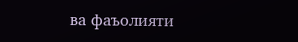ва фаъолияти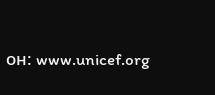он: www.unicef.org